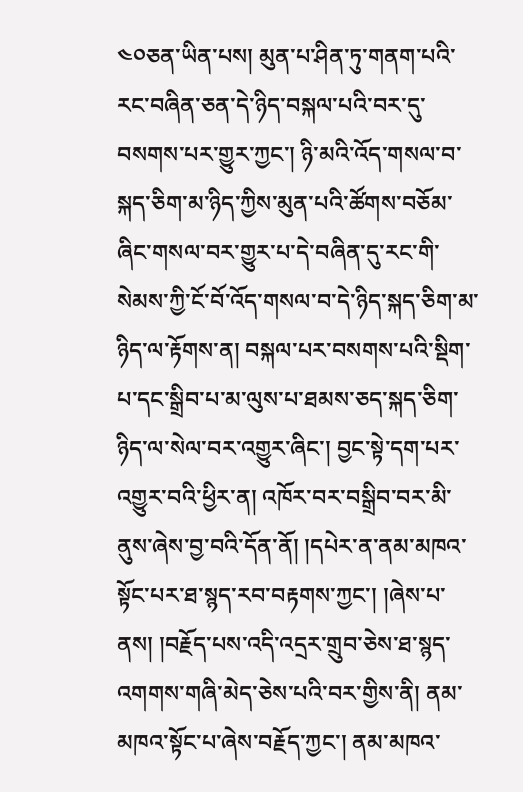༤༠ཅན་ཡིན་པས། མུན་པ་ཤིན་ཏུ་གནག་པའི་རང་བཞིན་ཅན་དེ་ཉིད་བསྐལ་པའི་བར་དུ་བསགས་པར་གྱུར་ཀྱང་། ཉི་མའི་འོད་གསལ་བ་སྐད་ཅིག་མ་ཉིད་ཀྱིས་མུན་པའི་ཚོགས་བཅོམ་ཞིང་གསལ་བར་གྱུར་པ་དེ་བཞིན་དུ་རང་གི་སེམས་ཀྱི་ངོ་བོ་འོད་གསལ་བ་དེ་ཉིད་སྐད་ཅིག་མ་ཉིད་ལ་རྟོགས་ན། བསྐལ་པར་བསགས་པའི་སྡིག་པ་དང་སྒྲིབ་པ་མ་ལུས་པ་ཐམས་ཅད་སྐད་ཅིག་ཉིད་ལ་སེལ་བར་འགྱུར་ཞིང་། བྱང་སྟེ་དག་པར་འགྱུར་བའི་ཕྱིར་ན། འཁོར་བར་བསྒྲིབ་བར་མི་ནུས་ཞེས་བྱ་བའི་དོན་ནོ། །དཔེར་ན་ནམ་མཁའ་སྟོང་པར་ཐ་སྙད་རབ་བརྟགས་ཀྱང་། །ཞེས་པ་ནས། །བརྗོད་པས་འདི་འདྲར་གྲུབ་ཅེས་ཐ་སྙད་འགགས་གཞི་མེད་ཅེས་པའི་བར་གྱིས་ནི། ནམ་མཁའ་སྟོང་པ་ཞེས་བརྗོད་ཀྱང་། ནམ་མཁའ་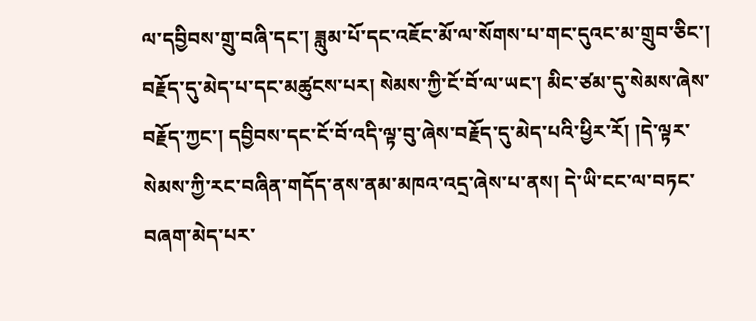ལ་དབྱིབས་གྲུ་བཞི་དང་། ཟླུམ་པོ་དང་འཇོང་མོ་ལ་སོགས་པ་གང་དུའང་མ་གྲུབ་ཅིང་། བརྗོད་དུ་མེད་པ་དང་མཚུངས་པར། སེམས་ཀྱི་ངོ་བོ་ལ་ཡང་། མིང་ཙམ་དུ་སེམས་ཞེས་བརྗོད་ཀྱང་། དབྱིབས་དང་ངོ་བོ་འདི་ལྟ་བུ་ཞེས་བརྗོད་དུ་མེད་པའི་ཕྱིར་རོ། །དེ་ལྟར་སེམས་ཀྱི་རང་བཞིན་གདོད་ནས་ནམ་མཁའ་འདྲ་ཞེས་པ་ནས། དེ་ཡི་ངང་ལ་བཏང་བཞག་མེད་པར་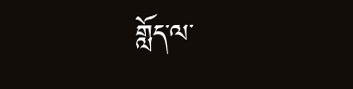གློད་ལ་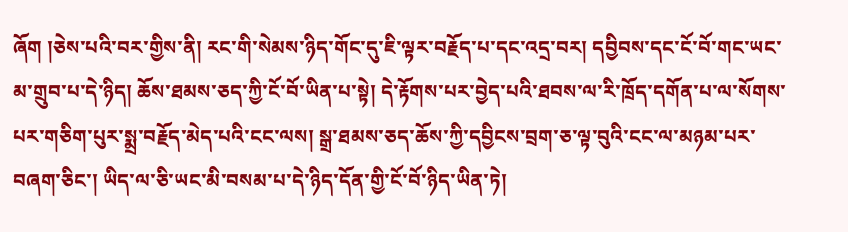ཞོག །ཅེས་པའི་བར་གྱིས་ནི། རང་གི་སེམས་ཉིད་གོང་དུ་ཇི་ལྟར་བརྗོད་པ་དང་འདྲ་བར། དབྱིབས་དང་ངོ་བོ་གང་ཡང་མ་གྲུབ་པ་དེ་ཉིད། ཆོས་ཐམས་ཅད་ཀྱི་ངོ་བོ་ཡིན་པ་སྟེ། དེ་རྟོགས་པར་བྱེད་པའི་ཐབས་ལ་རི་ཁྲོད་དགོན་པ་ལ་སོགས་པར་གཅིག་པུར་སྨྲ་བརྗོད་མེད་པའི་ངང་ལས། སྒྲ་ཐམས་ཅད་ཆོས་ཀྱི་དབྱིངས་བྲག་ཅ་ལྟ་བུའི་ངང་ལ་མཉམ་པར་བཞག་ཅིང་། ཡིད་ལ་ཅི་ཡང་མི་བསམ་པ་དེ་ཉིད་དོན་གྱི་ངོ་བོ་ཉིད་ཡིན་ཏེ།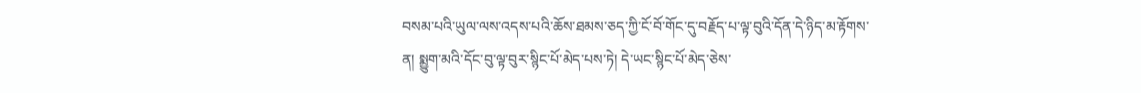བསམ་པའི་ཡུལ་ལས་འདས་པའི་ཆོས་ཐམས་ཅད་ཀྱི་ངོ་བོ་གོང་དུ་བརྗོད་པ་ལྟ་བུའི་དོན་དེ་ཉིད་མ་རྟོགས་ན། སྨྱུག་མའི་དོང་བུ་ལྟ་བུར་སྙིང་པོ་མེད་པས་ཏེ། དེ་ཡང་སྙིང་པོ་མེད་ཅེས་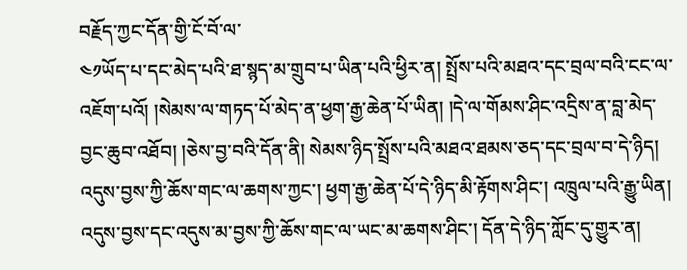བརྗོད་ཀྱང་དོན་གྱི་ངོ་བོ་ལ་
༤༡ཡོད་པ་དང་མེད་པའི་ཐ་སྙད་མ་གྲུབ་པ་ཡིན་པའི་ཕྱིར་ན། སྤྲོས་པའི་མཐའ་དང་བྲལ་བའི་ངང་ལ་འཇོག་པའོ། །སེམས་ལ་གཏད་པོ་མེད་ན་ཕྱག་རྒྱ་ཆེན་པོ་ཡིན། །དེ་ལ་གོམས་ཤིང་འདྲིས་ན་བླ་མེད་བྱང་ཆུབ་འཐོབ། །ཅེས་བྱ་བའི་དོན་ནི། སེམས་ཉིད་སྤྲོས་པའི་མཐའ་ཐམས་ཅད་དང་བྲལ་བ་དེ་ཉིད། འདུས་བྱས་ཀྱི་ཆོས་གང་ལ་ཆགས་ཀྱང་། ཕྱག་རྒྱ་ཆེན་པོ་དེ་ཉིད་མི་རྟོགས་ཤིང་། འཁྲུལ་པའི་རྒྱུ་ཡིན། འདུས་བྱས་དང་འདུས་མ་བྱས་ཀྱི་ཆོས་གང་ལ་ཡང་མ་ཆགས་ཤིང་། དོན་དེ་ཉིད་ཀློང་དུ་གྱུར་ན།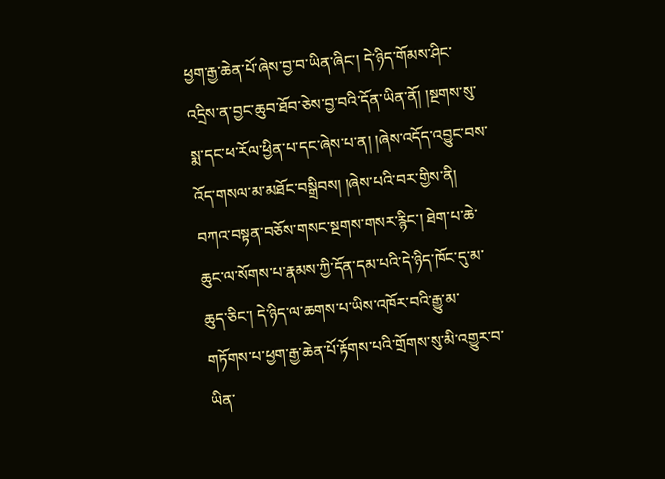ཕྱག་རྒྱ་ཆེན་པོ་ཞེས་བྱ་བ་ཡིན་ཞིང་། དེ་ཉིད་གོམས་ཤིང་འདྲིས་ན་བྱང་ཆུབ་ཐོབ་ཅེས་བྱ་བའི་དོན་ཡིན་ནོ། །སྔགས་སུ་སྨ་དང་ཕ་རོལ་ཕྱིན་པ་དང་ཞེས་པ་ན། །ཞེས་འདོད་འབྱུང་བས་འོད་གསལ་མ་མཐོང་བསྒྲིབས། །ཞེས་པའི་བར་གྱིས་ནི། བཀའ་བསྟན་བཅོས་གསང་སྔགས་གསར་རྙིང་། ཐེག་པ་ཆེ་ཆུང་ལ་སོགས་པ་རྣམས་ཀྱི་དོན་དམ་པའི་དེ་ཉིད་ཁོང་དུ་མ་ཆུད་ཅིང་། དེ་ཉིད་ལ་ཆགས་པ་ཡིས་འཁོར་བའི་རྒྱུ་མ་གཏོགས་པ་ཕྱག་རྒྱ་ཆེན་པོ་རྟོགས་པའི་གྲོགས་སུ་མི་འགྱུར་བ་ཡིན་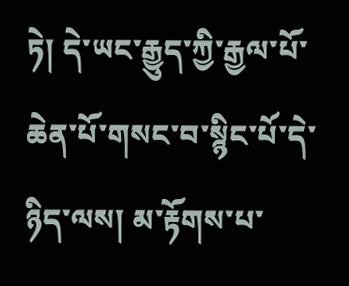ཏེ། དེ་ཡང་རྒྱུད་ཀྱི་རྒྱལ་པོ་ཆེན་པོ་གསང་བ་སྙིང་པོ་དེ་ཉིད་ལས། མ་རྟོགས་པ་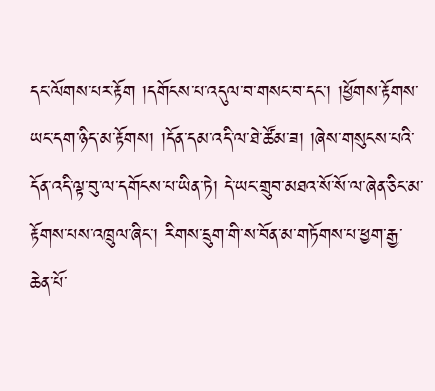དང་ལོགས་པར་རྟོག །དགོངས་པ་འདུལ་བ་གསང་བ་དང་། །ཕྱོགས་རྟོགས་ཡང་དག་ཉིད་མ་རྟོགས། །དོན་དམ་འདི་ལ་ཐེ་ཚོམ་ཟ། །ཞེས་གསུངས་པའི་དོན་འདི་ལྟ་བུ་ལ་དགོངས་པ་ཡིན་ཏེ། དེ་ཡང་གྲུབ་མཐའ་སོ་སོ་ལ་ཞེན་ཅིང་མ་རྟོགས་པས་འཁྲུལ་ཞིང་། རིགས་དྲུག་གི་ས་བོན་མ་གཏོགས་པ་ཕྱག་རྒྱ་ཆེན་པོ་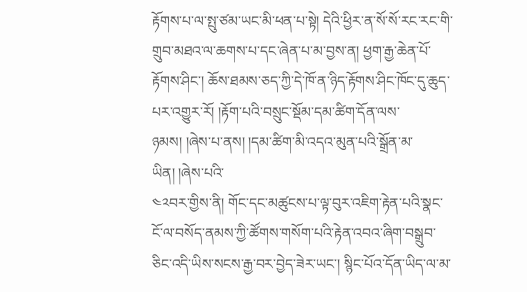རྟོགས་པ་ལ་སྤུ་ཙམ་ཡང་མི་ཕན་པ་སྟེ། དེའི་ཕྱིར་ན་སོ་སོ་རང་རང་གི་གྲུབ་མཐའ་ལ་ཆགས་པ་དང་ཞེན་པ་མ་བྱས་ན། ཕྱག་རྒྱ་ཆེན་པོ་རྟོགས་ཤིང་། ཆོས་ཐམས་ཅད་ཀྱི་དེ་ཁོ་ན་ཉིད་རྟོགས་ཤིང་ཁོང་དུ་ཆུད་པར་འགྱུར་རོ། །རྟོག་པའི་བསྲུང་སྡོམ་དམ་ཚིག་དོན་ལས་ཉམས། །ཞེས་པ་ནས། །དམ་ཚིག་མི་འདའ་མུན་པའི་སྒྲོན་མ་ཡིན། །ཞེས་པའི་
༤༢བར་གྱིས་ནི། གོང་དང་མཚུངས་པ་ལྟ་བུར་འཇིག་རྟེན་པའི་སྣང་ངོ་ལ་བསོད་ནམས་ཀྱི་ཚོགས་གསོག་པའི་རྟེན་འབའ་ཞིག་བསྒྲུབ་ཅིང་འདི་ཡིས་སངས་རྒྱ་བར་བྱེད་ཟེར་ཡང་། སྙིང་པོའ་དོན་ཡིད་ལ་མ་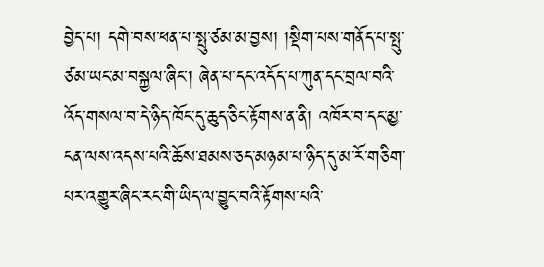བྱེད་པ། དགེ་བས་ཕན་པ་སྤུ་ཙམ་མ་བྱས། །སྡིག་པས་གནོད་པ་སྤུ་ཙམ་ཡང་མ་བསྐྱལ་ཞིང་། ཞེན་པ་དང་འདོད་པ་ཀུན་དང་བྲལ་བའི་འོད་གསལ་བ་དེ་ཉིད་ཁོང་དུ་ཆུད་ཅིང་རྟོགས་ན་ནི། འཁོར་བ་དང་མྱ་ངན་ལས་འདས་པའི་ཆོས་ཐམས་ཅད་མཉམ་པ་ཉིད་དུ་མ་རོ་གཅིག་པར་འགྱུར་ཞིང་རང་གི་ཡིད་ལ་བྱུང་བའི་རྟོགས་པའི་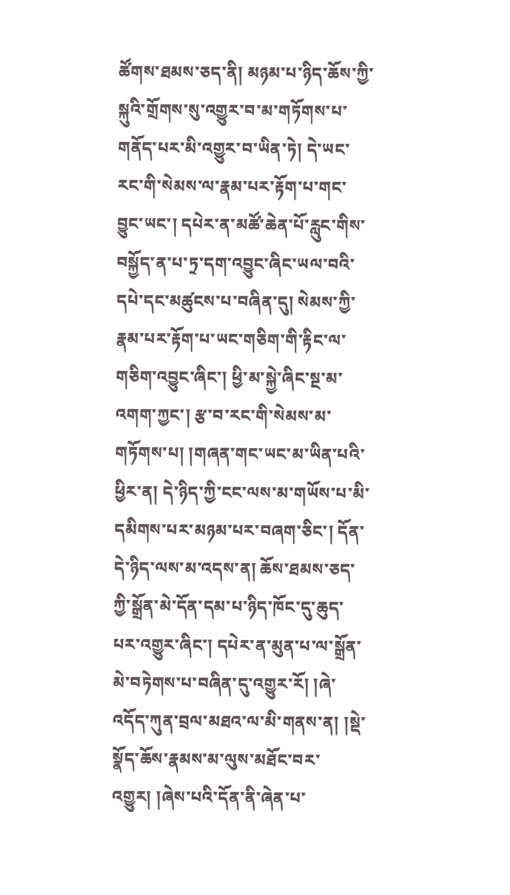ཚོགས་ཐམས་ཅད་ནི། མཉམ་པ་ཉིད་ཆོས་ཀྱི་སྐུའི་གྲོགས་སུ་འགྱུར་བ་མ་གཏོགས་པ་གནོད་པར་མི་འགྱུར་བ་ཡིན་ཏེ། དེ་ཡང་རང་གི་སེམས་ལ་རྣམ་པར་རྟོག་པ་གང་བྱུང་ཡང་། དཔེར་ན་མཚོ་ཆེན་པོ་རླུང་གིས་བསྐྱོད་ན་པ་ཏྲ་དག་འབྱུང་ཞིང་ཡལ་བའི་དཔེ་དང་མཚུངས་པ་བཞིན་དུ། སེམས་ཀྱི་རྣམ་པར་རྟོག་པ་ཡང་གཅིག་གི་རྟིང་ལ་གཅིག་འབྱུང་ཞིང་། ཕྱི་མ་སྐྱེ་ཞིང་སྔ་མ་འགག་ཀྱང་། རྩ་བ་རང་གི་སེམས་མ་གཏོགས་པ། །གཞན་གང་ཡང་མ་ཡིན་པའི་ཕྱིར་ན། དེ་ཉིད་ཀྱི་ངང་ལས་མ་གཡོས་པ་མི་དམིགས་པར་མཉམ་པར་བཞག་ཅིང་། དོན་དེ་ཉིད་ལས་མ་འདས་ན། ཆོས་ཐམས་ཅད་ཀྱི་སྒྲོན་མེ་དོན་དམ་པ་ཉིད་ཁོང་དུ་ཆུད་པར་འགྱུར་ཞིང་། དཔེར་ན་མུན་པ་ལ་སྒྲོན་མེ་བཏེགས་པ་བཞིན་དུ་འགྱུར་རོ། །ཞེ་འདོད་ཀུན་བྲལ་མཐའ་ལ་མི་གནས་ན། །སྡེ་སྣོད་ཆོས་རྣམས་མ་ལུས་མཐོང་བར་འགྱུར། །ཞེས་པའི་དོན་ནི་ཞེན་པ་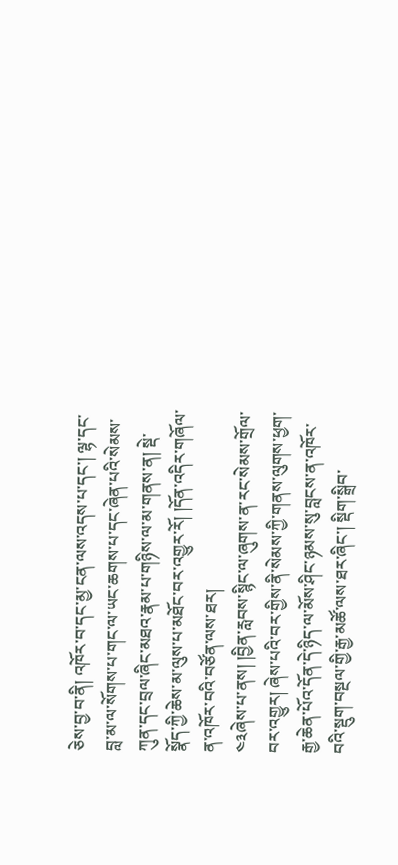ཅེས་བྱ་བ་ནི། འཁོར་བ་དང་མྱ་ངན་ལས་འདས་པ་དང་། ལྷ་དང་བླ་མ་ལ་སོགས་པ་གང་ལ་ཡང་ཆགས་པ་དང་ཞེན་པའི་སེམས་ཀུན་དང་བྲལ་ཞིང་མཐའ་རྣམ་པ་གཉིས་ལ་མ་གནས་ན། སྡེ་སྣོད་ཀྱི་ཆེས་མ་ལུས་པ་མཐོང་བར་འགྱུར་རོ། །དོན་འདིར་གཞོལ་ན་འཁོར་བའི་བཙོན་ལས་ཐར།
༤༣ཞེས་པ་ནས། །བྱིན་རླབས་སྙིང་ལ་ཞུགས་ན་རང་སེམས་གྲོལ་བར་འགྱུར། ཞེས་པའི་བར་གྱིས་ནི་སེམས་ཀྱི་གནས་ལུགས་ཕྱག་རྒྱ་ཆེན་པོའ་དོན་དེ་ཉིད་ལ་མོས་ཤིང་ཉམས་སུ་བླངས་ན་འཁོར་བའི་སྡུག་བསྔལ་གྱི་རྒྱ་མཚོ་ལས་ཐར་ཞིང་། སྡིག་སྒྲིབ་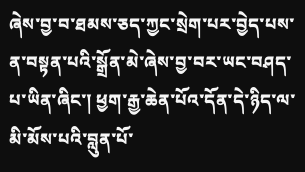ཞེས་བྱ་བ་ཐམས་ཅད་ཀྱང་སྲེག་པར་བྱེད་པས་ན་བསྟན་པའི་སྒྲོན་མེ་ཞེས་བྱ་བར་ཡང་བཤད་པ་ཡིན་ཞིང་། ཕྱག་རྒྱ་ཆེན་པོའ་དོན་དེ་ཉིད་ལ་མི་མོས་པའི་བླུན་པོ་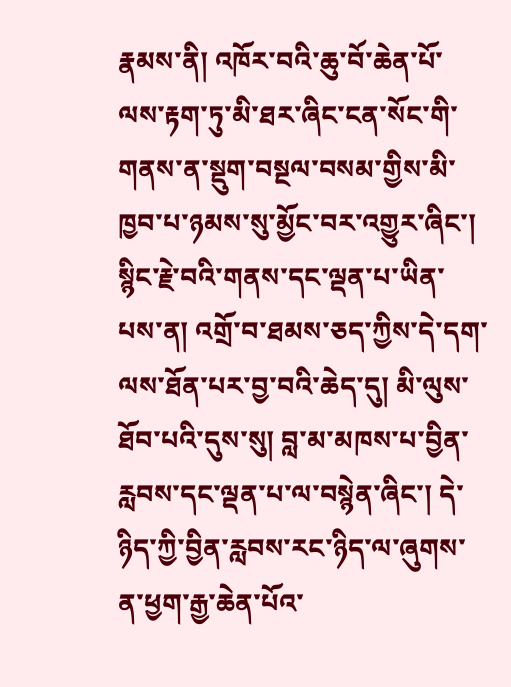རྣམས་ནི། འཁོར་བའི་ཆུ་བོ་ཆེན་པོ་ལས་རྟག་ཏུ་མི་ཐར་ཞིང་ངན་སོང་གི་གནས་ན་སྡུག་བསྔལ་བསམ་གྱིས་མི་ཁྱབ་པ་ཉམས་སུ་མྱོང་བར་འགྱུར་ཞིང་། སྙིང་རྗེ་བའི་གནས་དང་ལྡན་པ་ཡིན་པས་ན། འགྲོ་བ་ཐམས་ཅད་ཀྱིས་དེ་དག་ལས་ཐོན་པར་བྱ་བའི་ཆེད་དུ། མི་ལུས་ཐོབ་པའི་དུས་སུ། བླ་མ་མཁས་པ་བྱིན་རླབས་དང་ལྡན་པ་ལ་བསྙེན་ཞིང་། དེ་ཉིད་ཀྱི་བྱིན་རླབས་རང་ཉིད་ལ་ཞུགས་ན་ཕྱག་རྒྱ་ཆེན་པོའ་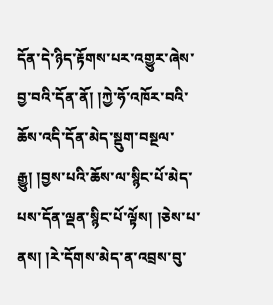དོན་དེ་ཉིད་རྟོགས་པར་འགྱུར་ཞེས་བྱ་བའི་དོན་ནོ། །ཀྱེ་ཧོ་འཁོར་བའི་ཆོས་འདི་དོན་མེད་སྡུག་བསྔལ་རྒྱུ། །བྱས་པའི་ཆོས་ལ་སྙིང་པོ་མེད་པས་དོན་ལྡན་སྙིང་པོ་ལྟོས། །ཅེས་པ་ནས། །རེ་དོགས་མེད་ན་འབྲས་བུ་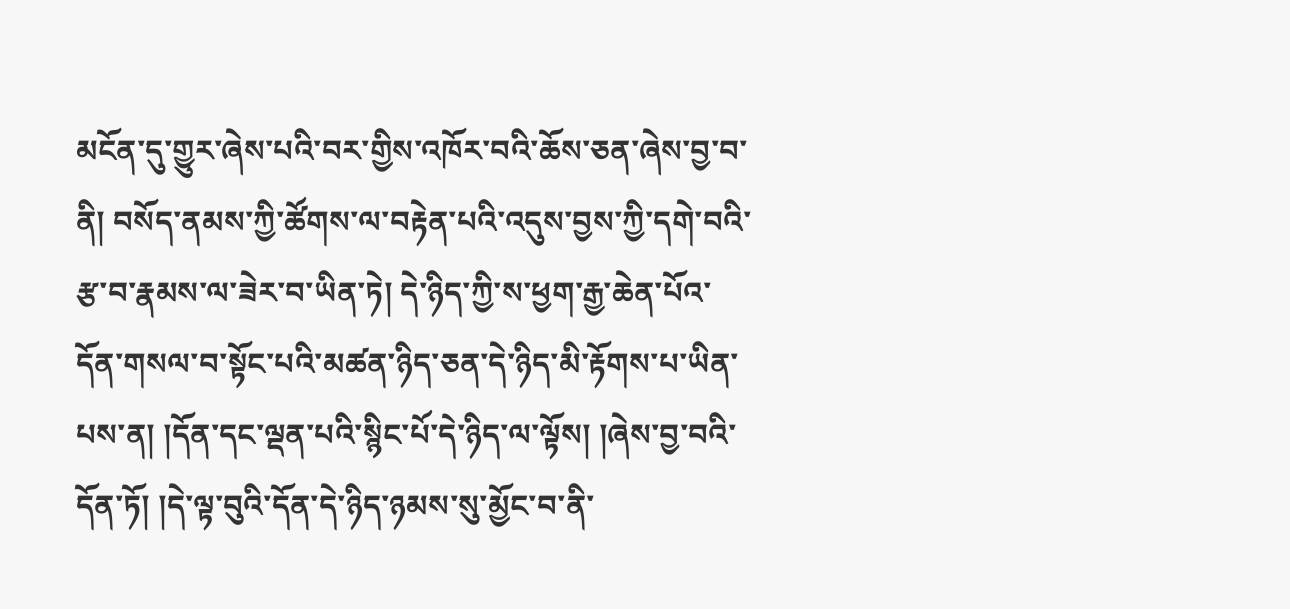མངོན་དུ་གྱུར་ཞེས་པའི་བར་གྱིས་འཁོར་བའི་ཆོས་ཅན་ཞེས་བྱ་བ་ནི། བསོད་ནམས་ཀྱི་ཚོགས་ལ་བརྟེན་པའི་འདུས་བྱས་ཀྱི་དགེ་བའི་རྩ་བ་རྣམས་ལ་ཟེར་བ་ཡིན་ཏེ། དེ་ཉིད་ཀྱི་ས་ཕྱག་རྒྱ་ཆེན་པོའ་དོན་གསལ་བ་སྟོང་པའི་མཚན་ཉིད་ཅན་དེ་ཉིད་མི་རྟོགས་པ་ཡིན་པས་ན། །དོན་དང་ལྡན་པའི་སྙིང་པོ་དེ་ཉིད་ལ་ལྟོས། །ཞེས་བྱ་བའི་དོན་ཏོ། །དེ་ལྟ་བུའི་དོན་དེ་ཉིད་ཉམས་སུ་མྱོང་བ་ནི་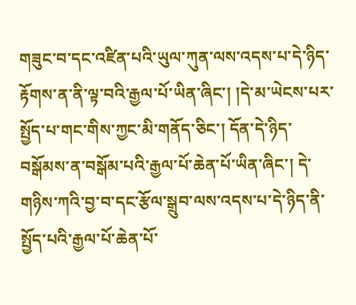གཟུང་བ་དང་འཛིན་པའི་ཡུལ་ཀུན་ལས་འདས་པ་དེ་ཉིད་རྟོགས་ན་ནི་ལྟ་བའི་རྒྱལ་པོ་ཡིན་ཞིང་། །དེ་མ་ཡེངས་པར་སྤྱོད་པ་གང་གིས་ཀྱང་མི་གནོད་ཅིང་། དོན་དེ་ཉིད་བསྒོམས་ན་བསྒོམ་པའི་རྒྱལ་པོ་ཆེན་པོ་ཡིན་ཞིང་། དེ་གཉིས་ཀའི་བྱ་བ་དང་རྩོལ་སྒྲུབ་ལས་འདས་པ་དེ་ཉིད་ནི་སྤྱོད་པའི་རྒྱལ་པོ་ཆེན་པོ་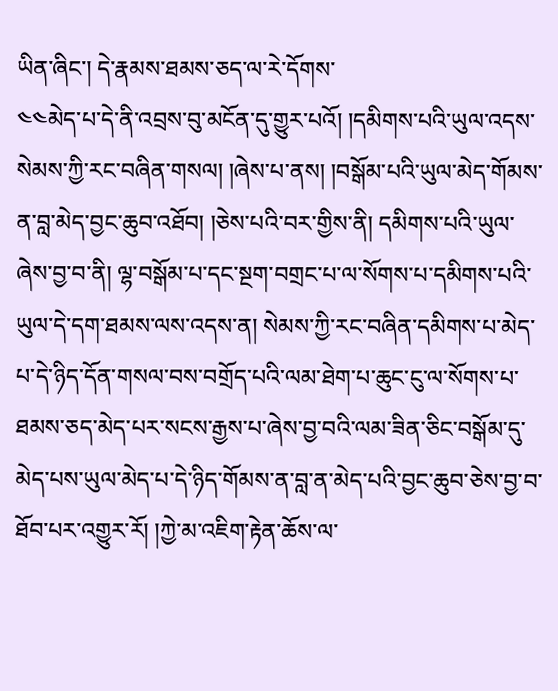ཡིན་ཞིང་། དེ་རྣམས་ཐམས་ཅད་ལ་རེ་དོགས་
༤༤མེད་པ་དེ་ནི་འབྲས་བུ་མངོན་དུ་གྱུར་པའོ། །དམིགས་པའི་ཡུལ་འདས་སེམས་ཀྱི་རང་བཞིན་གསལ། །ཞེས་པ་ནས། །བསྒོམ་པའི་ཡུལ་མེད་གོམས་ན་བླ་མེད་བྱང་ཆུབ་འཐོབ། །ཅེས་པའི་བར་གྱིས་ནི། དམིགས་པའི་ཡུལ་ཞེས་བྱ་བ་ནི། ལྷ་བསྒོམ་པ་དང་སྔག་བགྲང་པ་ལ་སོགས་པ་དམིགས་པའི་ཡུལ་དེ་དག་ཐམས་ལས་འདས་ན། སེམས་ཀྱི་རང་བཞིན་དམིགས་པ་མེད་པ་དེ་ཉིད་དོན་གསལ་བས་བགྲོད་པའི་ལམ་ཐེག་པ་ཆུང་ངུ་ལ་སོགས་པ་ཐམས་ཅད་མེད་པར་སངས་རྒྱས་པ་ཞེས་བྱ་བའི་ལམ་ཟིན་ཅིང་བསྒོམ་དུ་མེད་པས་ཡུལ་མེད་པ་དེ་ཉིད་གོམས་ན་བླ་ན་མེད་པའི་བྱང་ཆུབ་ཅེས་བྱ་བ་ཐོབ་པར་འགྱུར་རོ། །ཀྱེ་མ་འཇིག་རྟེན་ཆོས་ལ་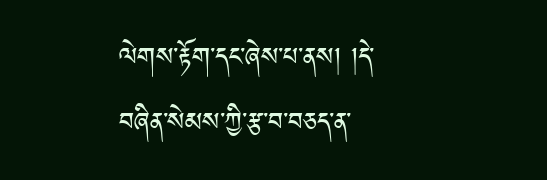ལེགས་རྟོག་དང་ཞེས་པ་ནས། །དེ་བཞིན་སེམས་ཀྱི་རྩ་བ་བཅད་ན་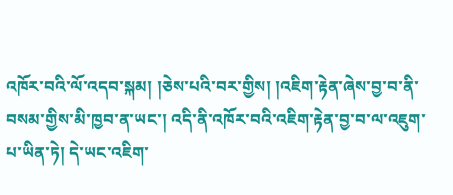འཁོར་བའི་ལོ་འདབ་སྐམ། །ཅེས་པའི་བར་གྱིས། །འཇིག་རྟེན་ཞེས་བྱ་བ་ནི་བསམ་གྱིས་མི་ཁྱབ་ན་ཡང་། འདི་ནི་འཁོར་བའི་འཇིག་རྟེན་བྱ་བ་ལ་འཇུག་པ་ཡིན་ཏེ། དེ་ཡང་འཇིག་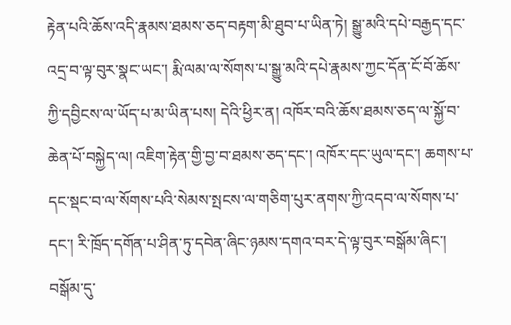རྟེན་པའི་ཆོས་འདི་རྣམས་ཐམས་ཅད་བརྟག་མི་ཐུབ་པ་ཡིན་ཏེ། སྒྱུ་མའི་དཔེ་བརྒྱད་དང་འདྲ་བ་ལྟ་བུར་སྣང་ཡང་། རྨི་ལམ་ལ་སོགས་པ་སྒྱུ་མའི་དཔེ་རྣམས་ཀྱང་དོན་ངོ་བོ་ཆོས་ཀྱི་དབྱིངས་ལ་ཡོད་པ་མ་ཡིན་པས། དེའི་ཕྱིར་ན། འཁོར་བའི་ཆོས་ཐམས་ཅད་ལ་སྐྱོ་བ་ཆེན་པོ་བསྐྱེད་ལ། འཇིག་རྟེན་གྱི་བྱ་བ་ཐམས་ཅད་དང་། འཁོར་དང་ཡུལ་དང་། ཆགས་པ་དང་སྡང་བ་ལ་སོགས་པའི་སེམས་སྤངས་ལ་གཅིག་པུར་ནགས་ཀྱི་འདབ་ལ་སོགས་པ་དང་། རི་ཁྲོད་དགོན་པ་ཤིན་ཏུ་དབེན་ཞིང་ཉམས་དགའ་བར་དེ་ལྟ་བུར་བསྒོམ་ཞིང་། བསྒོམ་དུ་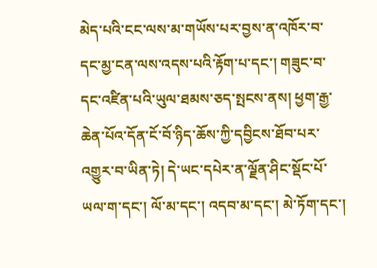མེད་པའི་ངང་ལས་མ་གཡོས་པར་བྱས་ན་འཁོར་བ་དང་མྱ་ངན་ལས་འདས་པའི་རྟོག་པ་དང་། གཟུང་བ་དང་འཛིན་པའི་ཡུལ་ཐམས་ཅད་སྤངས་ནས། ཕྱག་རྒྱ་ཆེན་པོའ་དོན་ངོ་བོ་ཉིད་ཆོས་ཀྱི་དབྱིངས་ཐོབ་པར་འགྱུར་བ་ཡིན་ཏེ། དེ་ཡང་དཔེར་ན་ལྗོན་ཤིང་སྡོང་པོ་ཡལ་ག་དང་། ལོ་མ་དང་། འདབ་མ་དང་། མེ་ཏོག་དང་།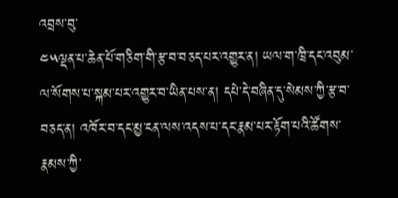འབྲས་བུ་
༤༥ལྡན་པ་ཆེན་པོ་གཅིག་གི་རྩ་བ་བཅད་པར་འགྱུར་ན། ཡལ་ག་ཁྲི་དང་འབུམ་ལ་སོགས་པ་སྐམ་པར་འགྱུར་བ་ཡིན་པས་ན། དཔེ་དེ་བཞིན་དུ་སེམས་ཀྱི་རྩ་བ་བཅད་ན། འཁོར་བ་དང་མྱ་ངན་ལས་འདས་པ་དང་རྣམ་པར་རྟོག་པའི་ཚོགས་རྣམས་ཀྱི་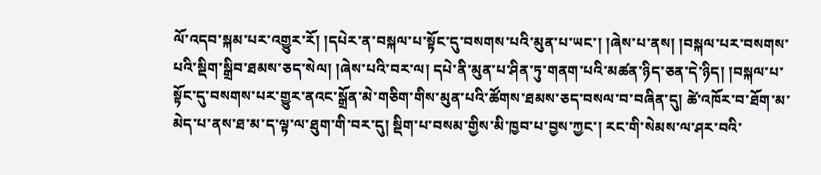ལོ་འདབ་སྐམ་པར་འགྱུར་རོ། །དཔེར་ན་བསྐལ་པ་སྟོང་དུ་བསགས་པའི་མུན་པ་ཡང་། །ཞེས་པ་ནས། །བསྐལ་པར་བསགས་པའི་སྡིག་སྒྲིབ་ཐམས་ཅད་སེལ། །ཞེས་པའི་བར་ལ། དཔེ་ནི་མུན་པ་ཤིན་ཏུ་གནག་པའི་མཚན་ཉིད་ཅན་དེ་ཉིད། །བསྐལ་པ་སྟོང་དུ་བསགས་པར་གྱུར་ནའང་སྒྲོན་མེ་གཅིག་གིས་མུན་པའི་ཚོགས་ཐམས་ཅད་བསལ་བ་བཞིན་དུ། ཚེ་འཁོར་བ་ཐོག་མ་མེད་པ་ནས་ཐ་མ་ད་ལྟ་ལ་ཐུག་གི་བར་དུ། སྡིག་པ་བསམ་གྱིས་མི་ཁྱབ་པ་བྱས་ཀྱང་། རང་གི་སེམས་ལ་ཤར་བའི་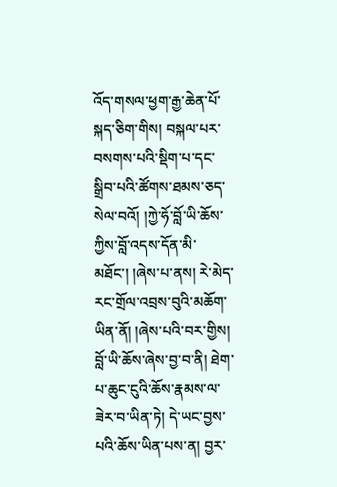འོད་གསལ་ཕྱག་རྒྱ་ཆེན་པོ་སྐད་ཅིག་གིས། བསྐལ་པར་བསགས་པའི་སྡིག་པ་དང་སྒྲིབ་པའི་ཚོགས་ཐམས་ཅད་སེལ་བའོ། །ཀྱེ་ཧོ་བློ་ཡི་ཆོས་ཀྱིས་བློ་འདས་དོན་མི་མཐོང་། །ཞེས་པ་ནས། རེ་མེད་རང་གྲོལ་འབྲས་བུའི་མཆོག་ཡིན་ནོ། །ཞེས་པའི་བར་གྱིས། བློ་ཡི་ཆོས་ཞེས་བྱ་བ་ནི། ཐེག་པ་ཆུང་ངུའི་ཆོས་རྣམས་ལ་ཟེར་བ་ཡིན་ཏེ། དེ་ཡང་བྱས་པའི་ཆོས་ཡིན་པས་ན། བྱར་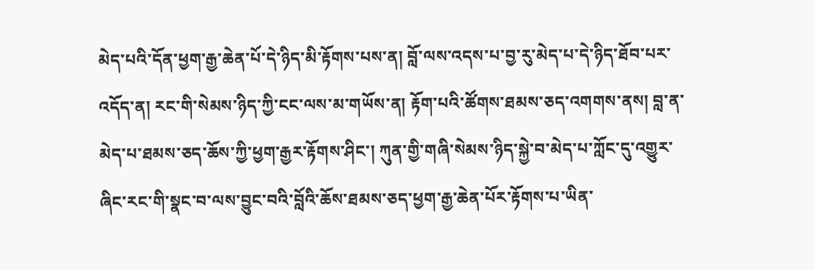མེད་པའི་དོན་ཕྱག་རྒྱ་ཆེན་པོ་དེ་ཉིད་མི་རྟོགས་པས་ན། བློ་ལས་འདས་པ་བྱ་རུ་མེད་པ་དེ་ཉིད་ཐོབ་པར་འདོད་ན། རང་གི་སེམས་ཉིད་ཀྱི་ངང་ལས་མ་གཡོས་ན། རྟོག་པའི་ཚོགས་ཐམས་ཅད་འགགས་ནས། བླ་ན་མེད་པ་ཐམས་ཅད་ཆོས་ཀྱི་ཕྱག་རྒྱར་རྟོགས་ཤིང་། ཀུན་གྱི་གཞི་སེམས་ཉིད་སྐྱེ་བ་མེད་པ་ཀློང་དུ་འགྱུར་ཞིང་རང་གི་སྣང་བ་ལས་བྱུང་བའི་བློའི་ཆོས་ཐམས་ཅད་ཕྱག་རྒྱ་ཆེན་པོར་རྟོགས་པ་ཡིན་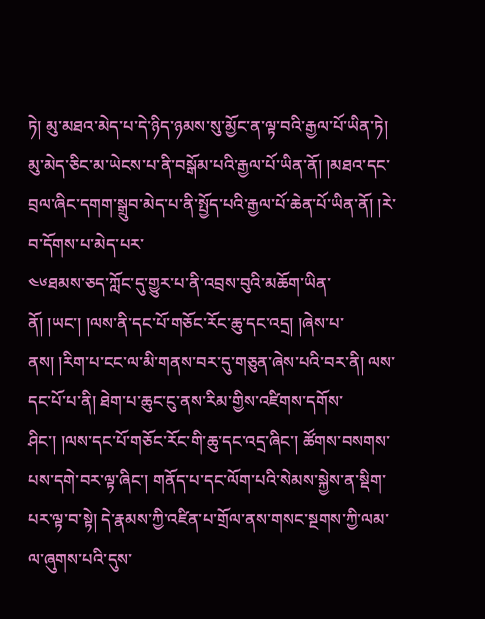ཏེ། མུ་མཐའ་མེད་པ་དེ་ཉིད་ཉམས་སུ་མྱོང་ན་ལྟ་བའི་རྒྱལ་པོ་ཡིན་ཏེ། མུ་མེད་ཅིང་མ་ཡེངས་པ་ནི་བསྒོམ་པའི་རྒྱལ་པོ་ཡིན་ནོ། །མཐའ་དང་བྲལ་ཞིང་དགག་སྒྲུབ་མེད་པ་ནི་སྤྱོད་པའི་རྒྱལ་པོ་ཆེན་པོ་ཡིན་ནོ། །རེ་བ་དོགས་པ་མེད་པར་
༤༦ཐམས་ཅད་ཀློང་དུ་གྱུར་པ་ནི་འབྲས་བུའི་མཆོག་ཡིན་ནོ། །ཡང་། །ལས་ནི་དང་པོ་གཅོང་རོང་ཆུ་དང་འདྲ། །ཞེས་པ་ནས། །རིག་པ་ངང་ལ་མི་གནས་བར་དུ་གཅུན་ཞེས་པའི་བར་ནི། ལས་དང་པོ་པ་ནི། ཐེག་པ་ཆུང་ངུ་ནས་རིམ་གྱིས་འཛིགས་དགོས་ཤིང་། །ལས་དང་པོ་གཅོང་རོང་གི་ཆུ་དང་འདྲ་ཞིང་། ཚོགས་བསགས་པས་དགེ་བར་ལྟ་ཞིང་། གནོད་པ་དང་ལོག་པའི་སེམས་སྐྱེས་ན་སྡིག་པར་ལྟ་བ་སྟེ། དེ་རྣམས་ཀྱི་འཛིན་པ་གྲོལ་ནས་གསང་སྔགས་ཀྱི་ལམ་ལ་ཞུགས་པའི་དུས་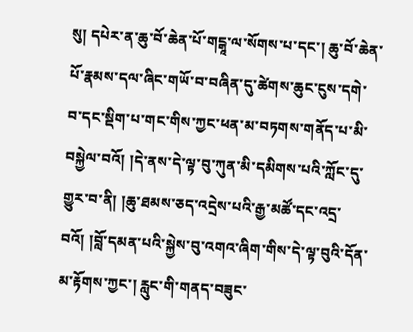སུ། དཔེར་ན་ཆུ་བོ་ཆེན་པོ་གངྒཱ་ལ་སོགས་པ་དང་། ཆུ་བོ་ཆེན་པོ་རྣམས་དལ་ཞིང་གཡོ་བ་བཞིན་དུ་ཚེགས་ཆུང་ངུས་དགེ་བ་དང་སྡིག་པ་གང་གིས་ཀྱང་ཕན་མ་བཏགས་གནོད་པ་མི་བསྐྱེལ་བའོ། །དེ་ནས་དེ་ལྟ་བུ་ཀུན་མི་དམིགས་པའི་ཀློང་དུ་གྱུར་བ་ནི། །ཆུ་ཐམས་ཅད་འདྲེས་པའི་རྒྱ་མཚོ་དང་འདྲ་བའོ། །བློ་དམན་པའི་སྐྱེས་བུ་འགའ་ཞིག་གིས་དེ་ལྟ་བུའི་དོན་མ་རྟོགས་ཀྱང་། རླུང་གི་གནད་བཟུང་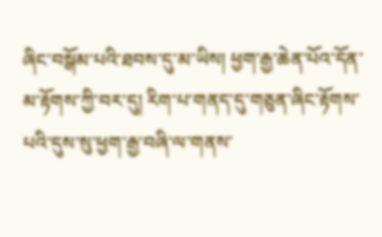ཞིང་བསྒོམ་པའི་ཐབས་དུ་མ་ཡིས། ཕྱག་རྒྱ་ཆེན་པོའ་དོན་མ་རྟོགས་ཀྱི་བར་དུ། རིག་པ་གནད་དུ་གཅུན་ཞིང་རྟོགས་པའི་དུས་སུ་ཕྱག་རྒྱ་བཞི་ལ་གནས་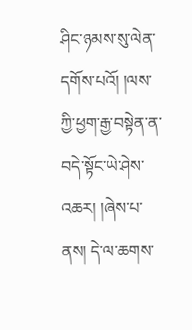ཤིང་ཉམས་སུ་ལེན་དགོས་པའོ། །ལས་ཀྱི་ཕྱག་རྒྱ་བསྟེན་ན་བདེ་སྟོང་ཡེ་ཤེས་འཆར། །ཞེས་པ་ནས། དེ་ལ་ཆགས་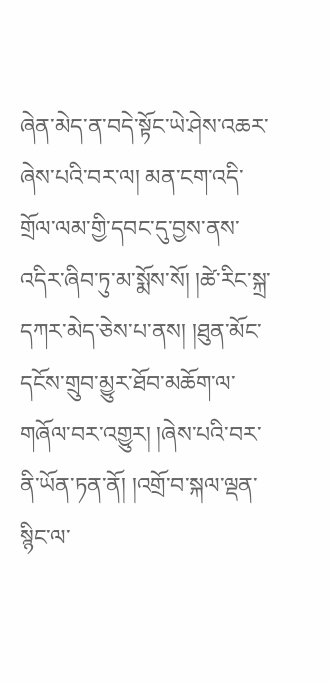ཞེན་མེད་ན་བདེ་སྟོང་ཡེ་ཤེས་འཆར་ཞེས་པའི་བར་ལ། མན་ངག་འདི་གྲོལ་ལམ་གྱི་དབང་དུ་བྱས་ནས་འདིར་ཞིབ་ཏུ་མ་སྨོས་སོ། །ཚེ་རིང་སྐྲ་དཀར་མེད་ཅེས་པ་ནས། །ཐུན་མོང་དངོས་གྲུབ་མྱུར་ཐོབ་མཆོག་ལ་གཞོལ་བར་འགྱུར། །ཞེས་པའི་བར་ནི་ཡོན་ཏན་ནོ། །འགྲོ་བ་སྐལ་ལྡན་སྙིང་ལ་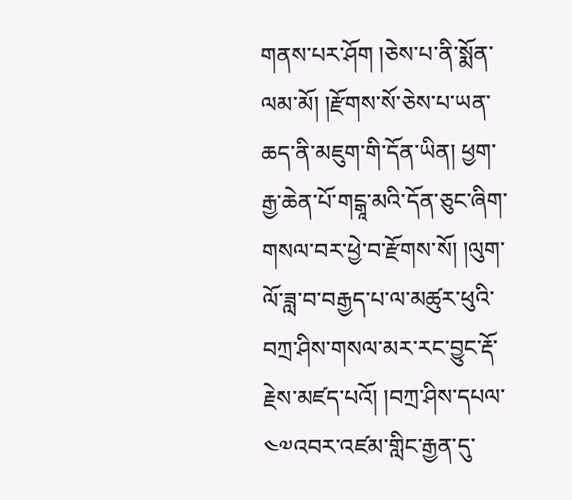གནས་པར་ཤོག །ཅེས་པ་ནི་སྨོན་ལམ་མོ། །རྫོགས་སོ་ཅེས་པ་ཡན་ཆད་ནི་མཇུག་གི་དོན་ཡིན། ཕྱག་རྒྱ་ཆེན་པོ་གངྒཱ་མའི་དོན་ཅུང་ཞིག་གསལ་བར་ཕྱེ་བ་རྫོགས་སོ། །ལུག་ལོ་ཟླ་བ་བརྒྱད་པ་ལ་མཚུར་ཕུའི་བཀྲ་ཤིས་གསལ་མར་རང་བྱུང་རྡོ་རྗེས་མཛད་པའོ། །བཀྲ་ཤིས་དཔལ་
༤༧འབར་འཛམ་གླིང་རྒྱན་དུ་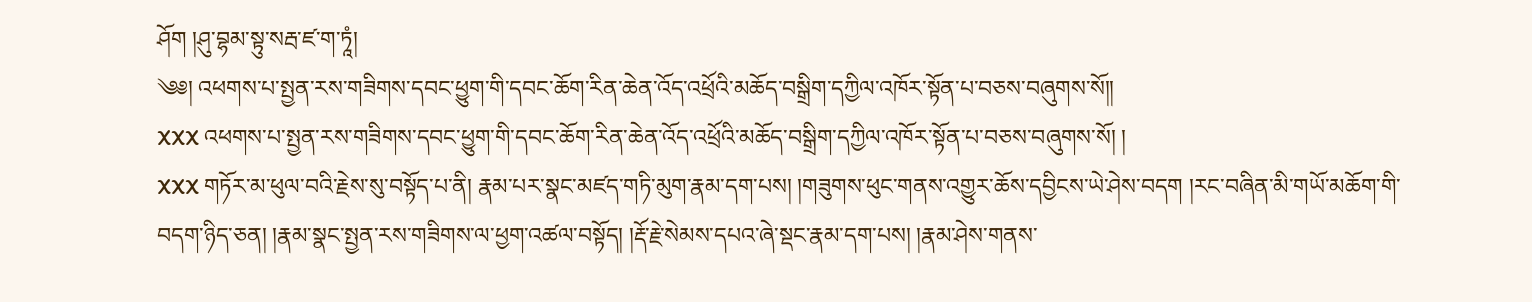ཤོག །ཤུ་བྷམ་སྟུ་སརྦ་ཛ་ག་ཏཱཾ།
༄༅། འཕགས་པ་སྤྱན་རས་གཟིགས་དབང་ཕྱུག་གི་དབང་ཆོག་རིན་ཆེན་འོད་འཕྲོའི་མཆོད་བསྒྲིག་དཀྱིལ་འཁོར་སྟོན་པ་བཅས་བཞུགས་སོ༎
XXX འཕགས་པ་སྤྱན་རས་གཟིགས་དབང་ཕྱུག་གི་དབང་ཆོག་རིན་ཆེན་འོད་འཕྲོའི་མཆོད་བསྒྲིག་དཀྱིལ་འཁོར་སྟོན་པ་བཅས་བཞུགས་སོ། །
XXX གཏོར་མ་ཕུལ་བའི་རྗེས་སུ་བསྟོད་པ་ནི། རྣམ་པར་སྣང་མཛད་གཏི་མུག་རྣམ་དག་པས། །གཟུགས་ཕུང་གནས་འགྱུར་ཆོས་དབྱིངས་ཡེ་ཤེས་བདག །རང་བཞིན་མི་གཡོ་མཆོག་གི་བདག་ཉིད་ཅན། །རྣམ་སྣང་སྤྱན་རས་གཟིགས་ལ་ཕྱག་འཚལ་བསྟོད། །རྡོ་རྗེ་སེམས་དཔའ་ཞེ་སྡང་རྣམ་དག་པས། །རྣམ་ཤེས་གནས་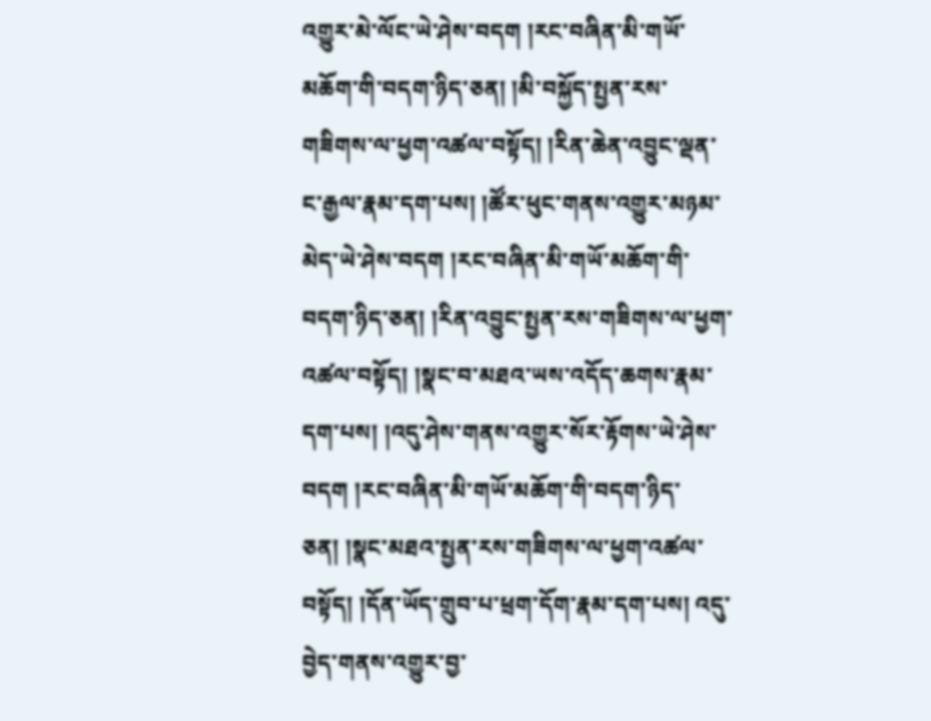འགྱུར་མེ་ལོང་ཡེ་ཤེས་བདག །རང་བཞིན་མི་གཡོ་མཆོག་གི་བདག་ཉིད་ཅན། །མི་བསྐྱོད་སྤྱན་རས་གཟིགས་ལ་ཕྱག་འཚལ་བསྟོད། །རིན་ཆེན་འབྱུང་ལྡན་ང་རྒྱལ་རྣམ་དག་པས། །ཚོར་ཕུང་གནས་འགྱུར་མཉམ་མེད་ཡེ་ཤེས་བདག །རང་བཞིན་མི་གཡོ་མཆོག་གི་བདག་ཉིད་ཅན། །རིན་འབྱུང་སྤྱན་རས་གཟིགས་ལ་ཕྱག་འཚལ་བསྟོད། །སྣང་བ་མཐའ་ཡས་འདོད་ཆགས་རྣམ་དག་པས། །འདུ་ཤེས་གནས་འགྱུར་སོར་རྟོགས་ཡེ་ཤེས་བདག །རང་བཞིན་མི་གཡོ་མཆོག་གི་བདག་ཉིད་ཅན། །སྣང་མཐའ་སྤྱན་རས་གཟིགས་ལ་ཕྱག་འཚལ་བསྟོད། །དོན་ཡོད་གྲུབ་པ་ཕྲག་དོག་རྣམ་དག་པས། འདུ་བྱེད་གནས་འགྱུར་བྱ་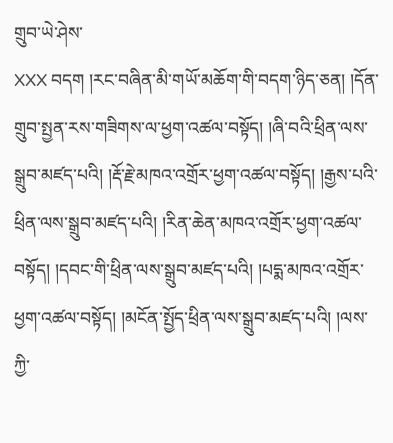གྲུབ་ཡེ་ཤེས་
XXX བདག །རང་བཞིན་མི་གཡོ་མཆོག་གི་བདག་ཉིད་ཅན། །དོན་གྲུབ་སྤྱན་རས་གཟིགས་ལ་ཕྱག་འཚལ་བསྟོད། །ཞི་བའི་ཕྲིན་ལས་སྒྲུབ་མཛད་པའི། །རྡོ་རྗེ་མཁའ་འགྲོར་ཕྱག་འཚལ་བསྟོད། །རྒྱས་པའི་ཕྲིན་ལས་སྒྲུབ་མཛད་པའི། །རིན་ཆེན་མཁའ་འགྲོར་ཕྱག་འཚལ་བསྟོད། །དབང་གི་ཕྲིན་ལས་སྒྲུབ་མཛད་པའི། །པདྨ་མཁའ་འགྲོར་ཕྱག་འཚལ་བསྟོད། །མངོན་སྤྱོད་ཕྲིན་ལས་སྒྲུབ་མཛད་པའི། །ལས་ཀྱི་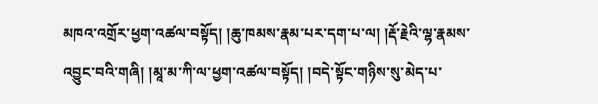མཁའ་འགྲོར་ཕྱག་འཚལ་བསྟོད། །ཆུ་ཁམས་རྣམ་པར་དག་པ་ལ། །རྡོ་རྗེའི་ལྷ་རྣམས་འབྱུང་བའི་གཞི། །མཱ་མ་ཀི་ལ་ཕྱག་འཚལ་བསྟོད། །བདེ་སྟོང་གཉིས་སུ་མེད་པ་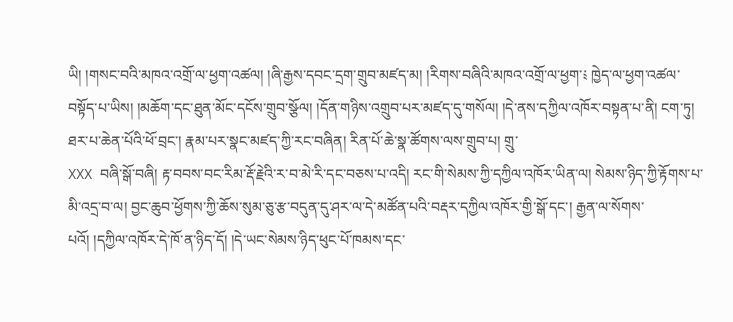ཡི། །གསང་བའི་མཁའ་འགྲོ་ལ་ཕྱག་འཚལ། །ཞི་རྒྱས་དབང་དྲག་གྲུབ་མཛད་མ། །རིགས་བཞིའི་མཁའ་འགྲོ་ལ་ཕྱག་༴ ཁྱེད་ལ་ཕྱག་འཚལ་བསྟོད་པ་ཡིས། །མཆོག་དང་ཐུན་མོང་དངོས་གྲུབ་སྩོལ། །དོན་གཉིས་འགྲུབ་པར་མཛད་དུ་གསོལ། །དེ་ནས་དཀྱིལ་འཁོར་བསྟན་པ་ནི། ངག་ཏུ། ཐར་པ་ཆེན་པོའི་ཕོ་བྲང་། རྣམ་པར་སྣང་མཛད་ཀྱི་རང་བཞིན། རིན་པོ་ཆེ་སྣ་ཚོགས་ལས་གྲུབ་པ། གྲུ་
XXX བཞི་སྒོ་བཞི། རྟ་བབས་བང་རིམ་རྡོ་རྗེའི་ར་བ་མེ་རི་དང་བཅས་པ་འདི། རང་གི་སེམས་ཀྱི་དཀྱིལ་འཁོར་ཡིན་ལ། སེམས་ཉིད་ཀྱི་རྟོགས་པ་མི་འདྲ་བ་ལ། བྱང་ཆུབ་ཕྱོགས་ཀྱི་ཆོས་སུམ་ཅུ་རྩ་བདུན་དུ་ཤར་ལ་དེ་མཚོན་པའི་བརྡར་དཀྱིལ་འཁོར་གྱི་སྒོ་དང་། རྒྱན་ལ་སོགས་པའོ། །དཀྱིལ་འཁོར་དེ་ཁོ་ན་ཉིད་དོ། །དེ་ཡང་སེམས་ཉིད་ཕུང་པོ་ཁམས་དང་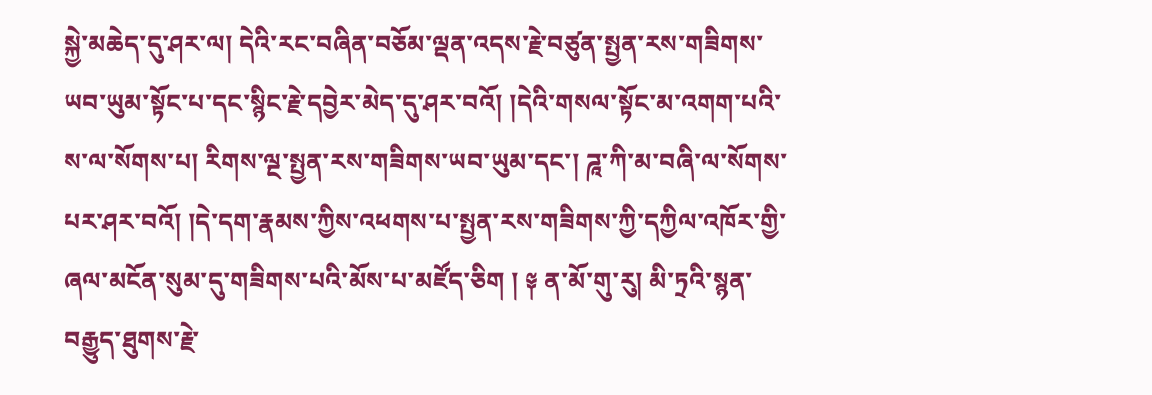སྐྱེ་མཆེད་དུ་ཤར་ལ། དེའི་རང་བཞིན་བཅོམ་ལྡན་འདས་རྗེ་བཙུན་སྤྱན་རས་གཟིགས་ཡབ་ཡུམ་སྟོང་པ་དང་སྙིང་རྗེ་དབྱེར་མེད་དུ་ཤར་བའོ། །དེའི་གསལ་སྟོང་མ་འགག་པའི་ས་ལ་སོགས་པ། རིགས་ལྔ་སྤྱན་རས་གཟིགས་ཡབ་ཡུམ་དང་། ཌཱ་ཀི་མ་བཞི་ལ་སོགས་པར་ཤར་བའོ། །དེ་དག་རྣམས་ཀྱིས་འཕགས་པ་སྤྱན་རས་གཟིགས་ཀྱི་དཀྱིལ་འཁོར་གྱི་ཞལ་མངོན་སུམ་དུ་གཟིགས་པའི་མོས་པ་མཛོད་ཅིག ། ༈ ན་མོ་གུ་རུ། མི་ཏྲའི་སྙན་བརྒྱུད་ཐུགས་རྗེ་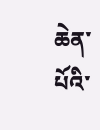ཆེན་པོའི་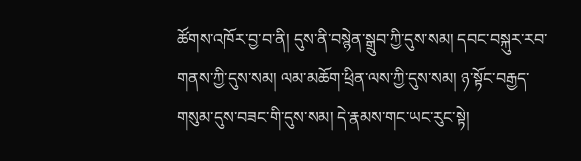ཚོགས་འཁོར་བྱ་བ་ནི། དུས་ནི་བསྙེན་སྒྲུབ་ཀྱི་དུས་སམ། དབང་བསྐུར་རབ་གནས་ཀྱི་དུས་སམ། ལམ་མཆོག་ཕྲིན་ལས་ཀྱི་དུས་སམ། ཉ་སྟོང་བརྒྱད་གསུམ་དུས་བཟང་གི་དུས་སམ། དེ་རྣམས་གང་ཡང་རུང་སྟེ།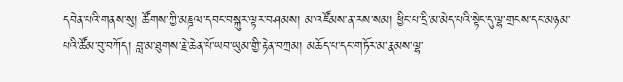དབེན་པའི་གནས་སུ། ཚོགས་ཀྱི་མཎྜལ་དབང་བསྐུར་ལྟར་བཤམས། མ་འཛོམས་ན་རས་སམ། ཕྱིང་པ་དྲི་མ་མེད་པའི་སྟེང་དུ་ལྷ་གྲངས་དང་མཉམ་པའི་ཚོམ་བུ་བཀོད། བླ་མ་ཐུགས་རྗེ་ཆེན་པོ་ཡབ་ཡུམ་གྱི་རྟེན་བཀྲམ། མཆོད་པ་དང་གཏོར་མ་རྣམས་ལྷ་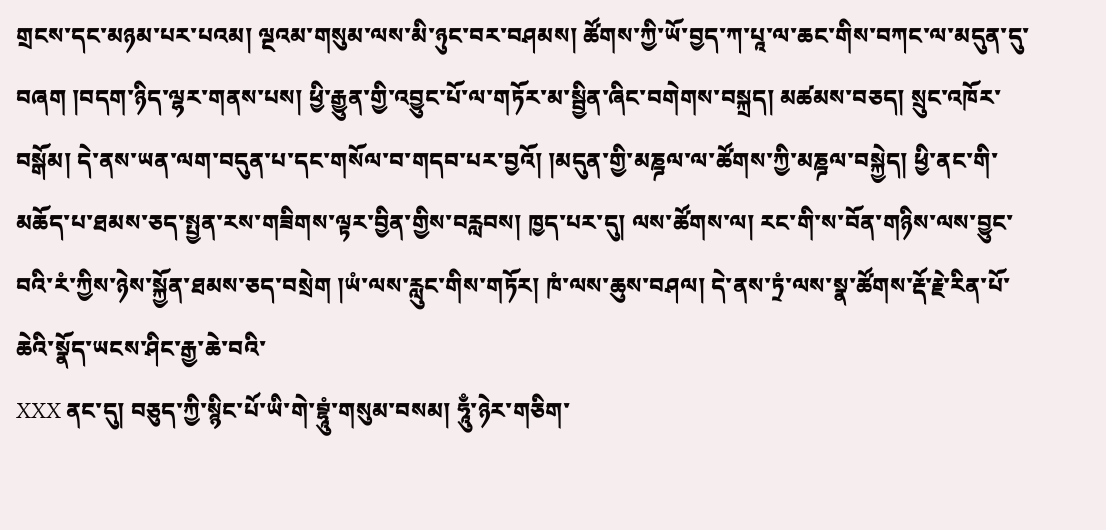གྲངས་དང་མཉམ་པར་པའམ། ལྔའམ་གསུམ་ལས་མི་ཉུང་བར་བཤམས། ཚོགས་ཀྱི་ཡོ་བྱད་ཀ་པཱ་ལ་ཆང་གིས་བཀང་ལ་མདུན་དུ་བཞག །བདག་ཉིད་ལྷར་གནས་པས། ཕྱི་རྒྱུན་གྱི་འབྱུང་པོ་ལ་གཏོར་མ་སྦྱིན་ཞིང་བགེགས་བསྐྲད། མཚམས་བཅད། སྲུང་འཁོར་བསྒོམ། དེ་ནས་ཡན་ལག་བདུན་པ་དང་གསོལ་བ་གདབ་པར་བྱའོ། །མདུན་གྱི་མཎྜལ་ལ་ཚོགས་ཀྱི་མཎྜལ་བསྐྱེད། ཕྱི་ནང་གི་མཆོད་པ་ཐམས་ཅད་སྤྱན་རས་གཟིགས་ལྟར་བྱིན་གྱིས་བརླབས། ཁྱད་པར་དུ། ལས་ཚོགས་ལ། རང་གི་ས་བོན་གཉིས་ལས་བྱུང་བའི་རཾ་ཀྱིས་ཉེས་སྐྱོན་ཐམས་ཅད་བསྲེག །ཡཾ་ལས་རླུང་གིས་གཏོར། ཁཾ་ལས་ཆུས་བཤལ། དེ་ནས་ཏྲཾ་ལས་སྣ་ཚོགས་རྡོ་རྗེ་རིན་པོ་ཆེའི་སྣོད་ཡངས་ཤིང་རྒྱ་ཆེ་བའི་
XXX ནང་དུ། བཅུད་ཀྱི་སྙིང་པོ་ཡི་གེ་བྷཱུཾ་གསུམ་བསམ། ཧཱུྃ་ཉེར་གཅིག་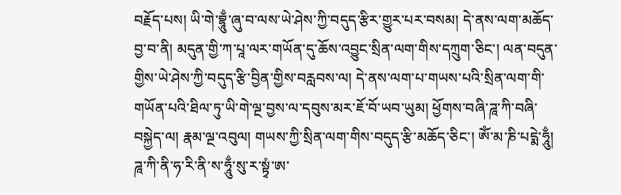བརྗོད་པས། ཡི་གེ་བྷཱུྃ་ཞུ་བ་ལས་ཡེ་ཤེས་ཀྱི་བདུད་རྩིར་གྱུར་པར་བསམ། དེ་ནས་ལག་མཆོད་བྱ་བ་ནི། མདུན་གྱི་ཀ་པཱ་ལར་གཡོན་དུ་ཆོས་འབྱུང་སྲིན་ལག་གིས་དཀྲུག་ཅིང་། ལན་བདུན་གྱིས་ཡེ་ཤེས་ཀྱི་བདུད་རྩི་བྱིན་གྱིས་བརླབས་ལ། དེ་ནས་ལག་པ་གཡས་པའི་སྲིན་ལག་གི་གཡོན་པའི་ཐིལ་ཏུ་ཡི་གེ་ལྔ་བྱས་ལ་དབུས་མར་ཇོ་བོ་ཡབ་ཡུམ། ཕྱོགས་བཞི་ཌཱ་ཀི་བཞི་བསྐྱེད་ལ། རྣམ་ལྔ་འབུལ། གཡས་ཀྱི་སྲིན་ལག་གིས་བདུད་རྩི་མཆོད་ཅིང་། ཨོཾ་མ་ཎི་པདྨེ་ཧཱུྃ། ཌཱ་ཀི་ནི་ཧ་རི་ནི་ས་ཧཱུྃ་སུ་ར་སྟྭཾ་ཨ་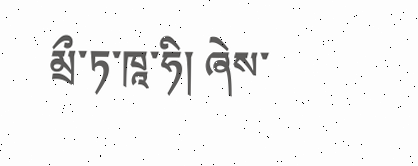མྲྀ་ཏ་ཁཱ་ཧི། ཞེས་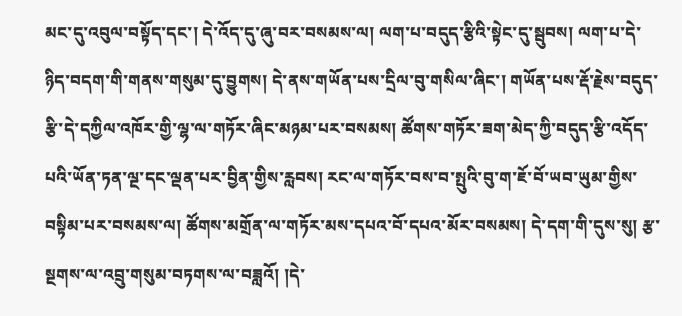མང་དུ་འབུལ་བསྟོད་དང་། དེ་འོད་དུ་ཞུ་བར་བསམས་ལ། ལག་པ་བདུད་རྩིའི་སྟེང་དུ་སྦུབས། ལག་པ་དེ་ཉིད་བདག་གི་གནས་གསུམ་དུ་བྱུགས། དེ་ནས་གཡོན་པས་དྲིལ་བུ་གསིལ་ཞིང་། གཡོན་པས་རྡོ་རྗེས་བདུད་རྩི་དེ་དཀྱིལ་འཁོར་གྱི་ལྷ་ལ་གཏོར་ཞིང་མཉམ་པར་བསམས། ཚོགས་གཏོར་ཟག་མེད་ཀྱི་བདུད་རྩི་འདོད་པའི་ཡོན་ཏན་ལྔ་དང་ལྡན་པར་བྱིན་གྱིས་རླབས། རང་ལ་གཏོར་བས་བ་སྤུའི་བུ་ག་ཇོ་བོ་ཡབ་ཡུམ་གྱིས་བསྟིམ་པར་བསམས་ལ། ཚོགས་མགྲོན་ལ་གཏོར་མས་དཔའ་བོ་དཔའ་མོར་བསམས། དེ་དག་གི་དུས་སུ། རྩ་སྔགས་ལ་འབྲུ་གསུམ་བཏགས་ལ་བཟླའོ། །དེ་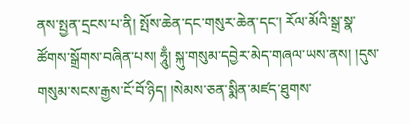ནས་སྤྱན་དྲངས་པ་ནི། སྤོས་ཆེན་དང་གསུར་ཆེན་དང་། རོལ་མོའི་སྒྲ་སྣ་ཚོགས་སྒྲོགས་བཞིན་པས། ཧཱུྃ། སྐུ་གསུམ་དབྱེར་མེད་གཞལ་ཡས་ནས། །དུས་གསུམ་སངས་རྒྱས་ངོ་བོ་ཉིད། །སེམས་ཅན་སྨིན་མཛད་ཐུགས་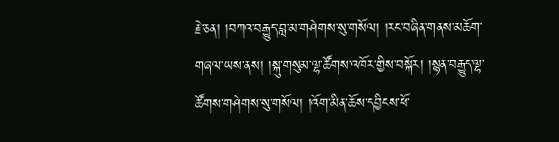རྗེ་ཅན། །བཀའ་བརྒྱུད་བླ་མ་གཤེགས་སུ་གསོལ། །རང་བཞིན་གནས་མཆོག་གཞལ་ཡས་ནས། །སྐུ་གསུམ་ལྷ་ཚོགས་འཁོར་གྱིས་བསྐོར། །སྙན་བརྒྱུད་ལྷ་ཚོགས་གཤེགས་སུ་གསོལ། །འོག་མིན་ཆོས་དབྱིངས་ཕོ་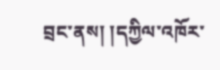བྲང་ནས། །དཀྱིལ་འཁོར་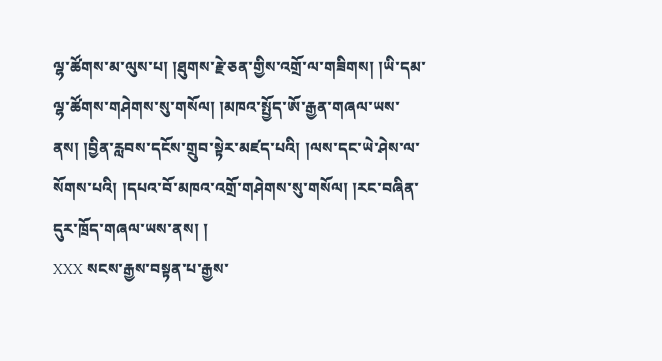ལྷ་ཚོགས་མ་ལུས་པ། །ཐུགས་རྗེ་ཅན་གྱིས་འགྲོ་ལ་གཟིགས། །ཡི་དམ་ལྷ་ཚོགས་གཤེགས་སུ་གསོལ། །མཁའ་སྤྱོད་ཨོ་རྒྱན་གཞལ་ཡས་ནས། །བྱིན་རླབས་དངོས་གྲུབ་སྟེར་མཛད་པའི། །ལས་དང་ཡེ་ཤེས་ལ་སོགས་པའི། །དཔའ་བོ་མཁའ་འགྲོ་གཤེགས་སུ་གསོལ། །རང་བཞིན་དུར་ཁྲོད་གཞལ་ཡས་ནས། །
XXX སངས་རྒྱས་བསྟན་པ་རྒྱས་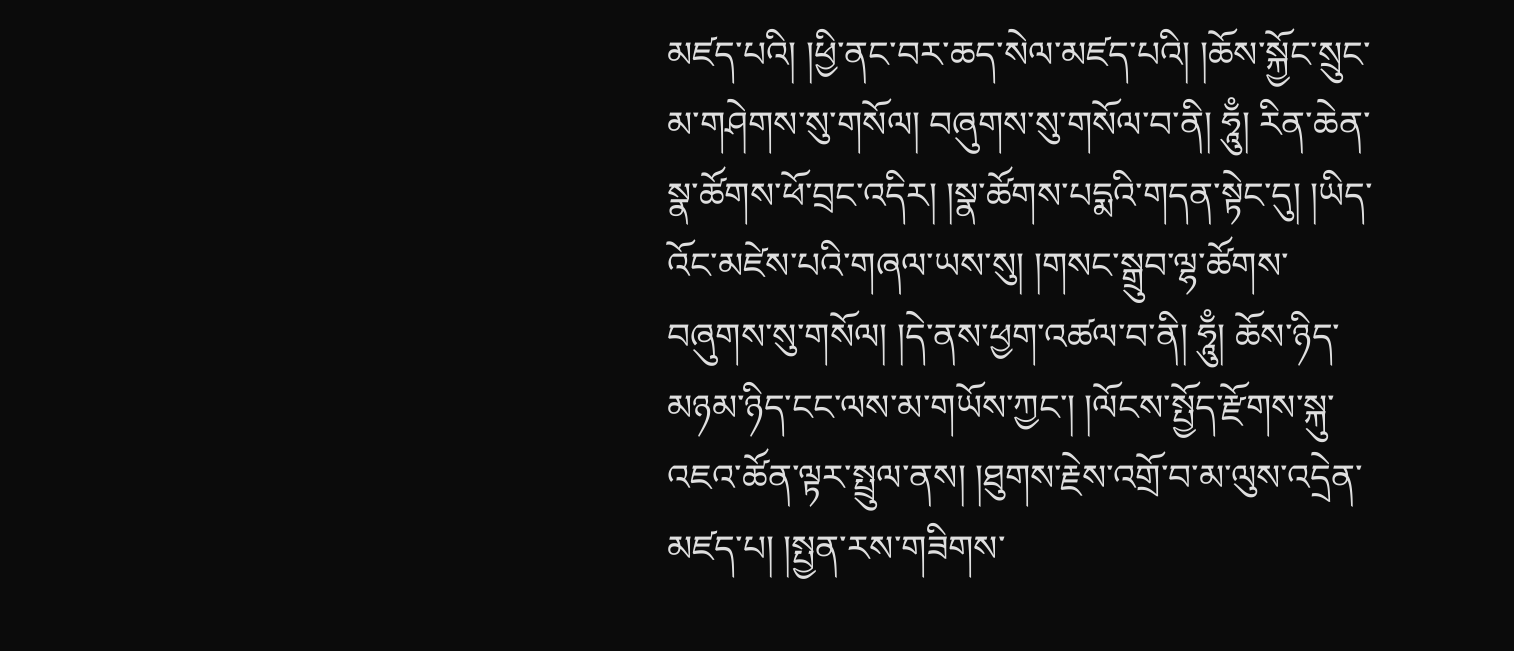མཛད་པའི། །ཕྱི་ནང་བར་ཆད་སེལ་མཛད་པའི། །ཆོས་སྐྱོང་སྲུང་མ་གཤེགས་སུ་གསོལ། བཞུགས་སུ་གསོལ་བ་ནི། ཧཱུྃ། རིན་ཆེན་སྣ་ཚོགས་ཕོ་བྲང་འདིར། །སྣ་ཚོགས་པདྨའི་གདན་སྟེང་དུ། །ཡིད་འོང་མཛེས་པའི་གཞལ་ཡས་སུ། །གསང་སྒྲུབ་ལྷ་ཚོགས་བཞུགས་སུ་གསོལ། །དེ་ནས་ཕྱག་འཚལ་བ་ནི། ཧཱུྃ། ཆོས་ཉིད་མཉམ་ཉིད་ངང་ལས་མ་གཡོས་ཀྱང་། །ལོངས་སྤྱོད་རྫོགས་སྐུ་འཇའ་ཚོན་ལྟར་སྤྲུལ་ནས། །ཐུགས་རྗེས་འགྲོ་བ་མ་ལུས་འདྲེན་མཛད་པ། །སྤྱན་རས་གཟིགས་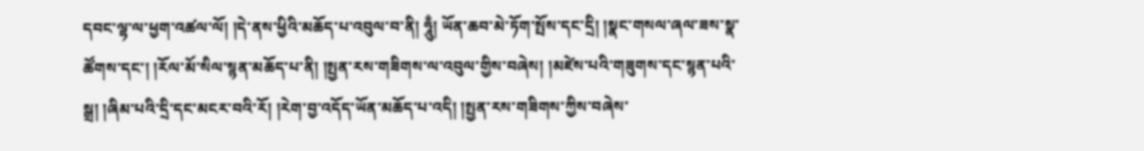དབང་ལྷ་ལ་ཕྱག་འཚལ་ལོ། །དེ་ནས་ཕྱིའི་མཆོད་པ་འབུལ་བ་ནི། ཧཱུྃ། ཡོན་ཆབ་མེ་ཏོག་སྤོས་དང་དྲི། །སྣང་གསལ་ཞལ་ཟས་སྣ་ཚོགས་དང་། །རོལ་མོ་སིལ་སྙན་མཆོད་པ་ནི། །སྤྱན་རས་གཟིགས་ལ་འབུལ་གྱིས་བཞེས། །མཛེས་པའི་གཟུགས་དང་སྙན་པའི་སྒྲ། །ཞིམ་པའི་དྲི་དང་མངར་བའི་རོ། །རེག་བྱ་འདོད་ཡོན་མཆོད་པ་འདི། །སྤྱན་རས་གཟིགས་ཀྱིས་བཞེས་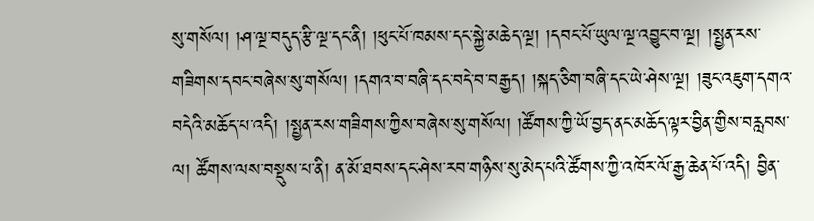སུ་གསོལ། །ཤ་ལྔ་བདུད་རྩི་ལྔ་དང་ནི། །ཕུང་པོ་ཁམས་དང་སྐྱེ་མཆེད་ལྔ། །དབང་པོ་ཡུལ་ལྔ་འབྱུང་བ་ལྔ། །སྤྱན་རས་གཟིགས་དབང་བཞེས་སུ་གསོལ། །དགའ་བ་བཞི་དང་བདེ་བ་བརྒྱད། །སྐད་ཅིག་བཞི་དང་ཡེ་ཤེས་ལྔ། །ཟུང་འཇུག་དགའ་བདེའི་མཆོད་པ་འདི། །སྤྱན་རས་གཟིགས་ཀྱིས་བཞེས་སུ་གསོལ། །ཚོགས་ཀྱི་ཡོ་བྱད་ནང་མཆོད་ལྟར་བྱིན་གྱིས་བརླབས་ལ། ཚོགས་ལས་བསྡུས་པ་ནི། ན་མོ་ཐབས་དང་ཤེས་རབ་གཉིས་སུ་མེད་པའི་ཚོགས་ཀྱི་འཁོར་ལོ་རྒྱ་ཆེན་པོ་འདི། བྱིན་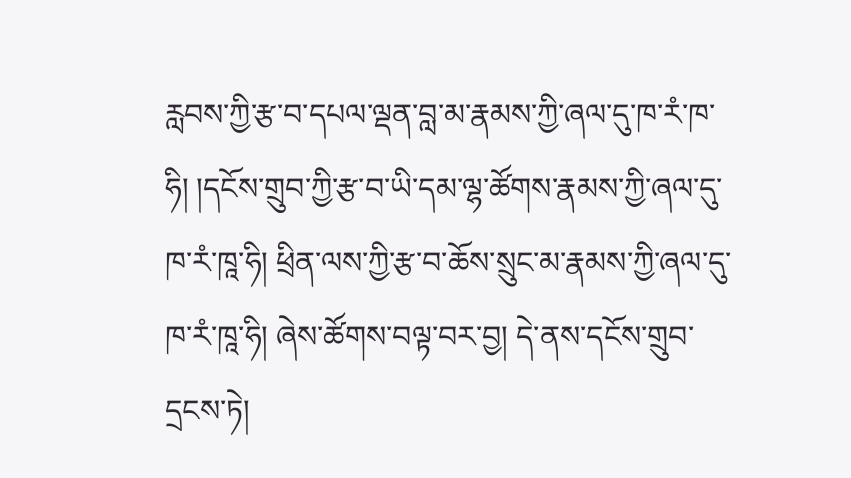རླབས་ཀྱི་རྩ་བ་དཔལ་ལྡན་བླ་མ་རྣམས་ཀྱི་ཞལ་དུ་ཁ་རཾ་ཁ་ཧི། །དངོས་གྲུབ་ཀྱི་རྩ་བ་ཡི་དམ་ལྷ་ཚོགས་རྣམས་ཀྱི་ཞལ་དུ་ཁ་རཾ་ཁཱ་ཧི། ཕྲིན་ལས་ཀྱི་རྩ་བ་ཆོས་སྲུང་མ་རྣམས་ཀྱི་ཞལ་དུ་ཁ་རཾ་ཁཱ་ཧི། ཞེས་ཚོགས་བལྟ་བར་བྱ། དེ་ནས་དངོས་གྲུབ་དྲངས་ཏེ།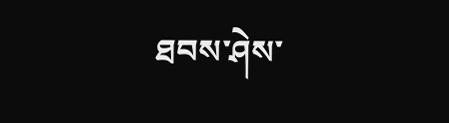ཐབས་ཤེས་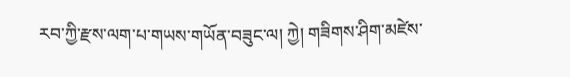རབ་ཀྱི་རྫས་ལག་པ་གཡས་གཡོན་བཟུང་ལ། ཀྱེ། གཟིགས་ཤིག་མཛེས་